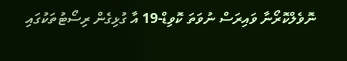ނޮވެލްކޮރޯނާ ވައިރަސް ނުވަތަ ކޮވިޑް-19 އާ ގުޅިގެން ރިސޯޓުތަކުގައި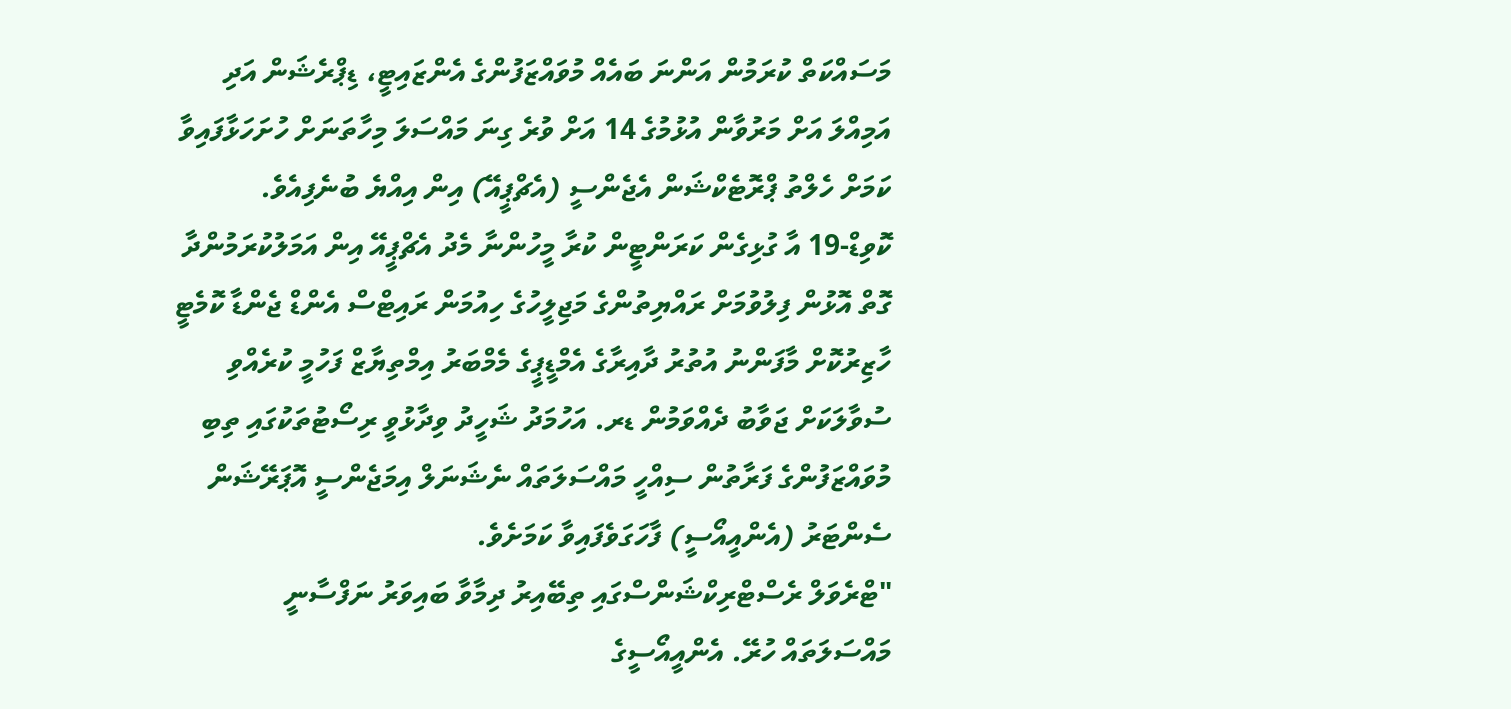މަސައްކަތް ކުރަމުން އަންނަ ބައެއް މުވައްޒަފުންގެ އެންޒައިޓީ، ޑިޕްރެޝަން އަދި އަމިއްލަ އަށް މަރުވާން އުޅުމުގެ 14 އަށް ވުރެ ގިނަ މައްސަލަ މިހާތަނަށް ހުށަހަޅާފައިވާ ކަމަށް ހެލްތު ޕްރޮޓެކްޝަން އެޖެންސީ (އެޗްޕީއޭ) އިން އިއްޔެ ބުނެފިއެވެ.
ކޮވިޑް-19 އާ ގުޅިގެން ކަރަންޓީން ކުރާ މީހުންނާ މެދު އެޗްޕީއޭ އިން އަމަލުކުރަމުންދާ ގޮތް އޮޅުން ފިލުވުމަށް ރައްޔިތުންގެ މަޖިލީހުގެ ހިއުމަން ރައިޓްސް އެންޑް ޖެންޑާ ކޮމެޓީ ހާޒިރުކޮށް މާފަންނު އުތުރު ދާއިރާގެ އެމްޑީޕީގެ މެމްބަރު އިމްތިޔާޒް ފަހުމީ ކުރެއްވި ސުވާލަކަށް ޖަވާބު ދެއްވަމުން ޑރ. އަހުމަދު ޝަހީދު ވިދާޅުވީ ރިސޯޓުތަކުގައި ތިބި މުވައްޒަފުންގެ ފަރާތުން ސިއްހީ މައްސަލަތައް ނެޝަނަލް އިމަޖެންސީ އޮޕަރޭޝަން ސެންޓަރު (އެންއީއޯސީ) ފާހަގަވެފައިވާ ކަމަށެވެ.
"ޓްރެވަލް ރެސްޓްރިކްޝަންސްގައި ތިބޭއިރު ދިމާވާ ބައިވަރު ނަފްސާނީ މައްސަލަތައް ހުރޭ. އެންއީއޯސީގެ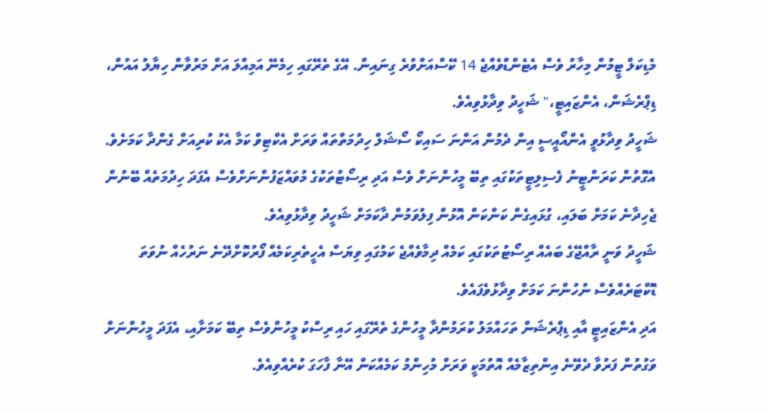މެޑިކަލް ޓީމުން މިހާރު ވެސް އެޓެންޑްވެއްޖެ 14 ކޭސްއަށްވުރެ ގިނައިން. އޭގެ ތެރޭގައި ހިމެނޭ އަމިއްލަ އަށް މަރުވާން ހިޔާލު އައުން، ޑިޕްރެޝަން، އެންޒައިޓީ،" ޝަހީދު ވިދާޅުވިއެވެ.
ޝަހީދު ވިދާޅުވީ އެންއޯއީސީ އިން ދެމުން އަންނަ ސައިކޯ ސޯޝަލް ހިދުމަތްތައް ވަރަށް އެކްޓިވް ކަމާ އެކު ކުރިއަށް ގެންދާ ކަމަށެވެ.
އެގޮތުން ކަރަންޓީނު ފެސިލިޓީތަކުގައި ތިބޭ މީހުންނަށް ވެސް އަދި ރިސޯޓުތަކުގެ މުވައްޒަފުންނަށްވެސް އެފަދަ ހިދުމަތެއް ބޭނުން ޖެހިދާނެ ކަމަށް ބަލައި، ގުޅައިގެން ކަންކަން އޮޅުން ފިލުވަމުން ދާކަމަށް ޝަހީދު ވިދާޅުވިއެވެ.
ޝަހީދު ވަނީ ރާއްޖޭގެ ބައެއް ރިސޯޓުތަކުގައި ކަމެއް ދިމާވެއްޖެ ކަމުގައި ވިޔަސް އެހީތެރިކަމެއް ފޯރުކޮށްދޭނެ ނަރުހެއް ނުވަތަ ޑޮކްޓަރެއްވެސް ނުހުންނަ ކަމަށް ވިދާޅުވެފައެވެ.
އަދި އެންޒައިޓީ އާއި ޑިޕްރެޝަން ތަހައްމަލު ކުރަމުންދާ މީހުންގެ ތެރޭގައި ހައި ރިސްކު މީހުންވެސް ތިބޭ ކަމަށާއި، އެފަދަ މީހުންނަށް ވަގުތުން ފަރުވާ ދެވޭނެ އިންތިޒާމެއް އޮތުމަކީ ވަރަށް މުހިންމު ކަމެއްކަން އޭނާ ފާހަގަ ކުރެއްވިއެވެ.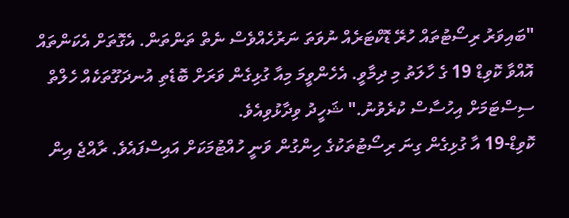"ބައިވަރު ރިސޯޓުތައް ހުރޭ ޑޮކްޓަރެއް ނުވަތަ ނަރުހެއްވެސް ނެތް ތަންތަން. އެގޮތަށް އެކަންތައް އޮއްވާ ކޮވިޑް 19 ގެ ހާލަތު މި ދިމާވީ. އެހެންވީމަ މިއާ ގުޅިގެން ވަރަށް ބޮޑެތި އުނދަގޫތަކެއް ހެލްތް ސިސްޓަމަށް އިހުސާސް ކުރެވުނު." ޝަހީދު ވިދާޅުވިއެވެ.
ކޮވިޑް-19 އާ ގުޅިގެން ގިނަ ރިސޯޓުތަކުގެ ހިންގުން ވަނީ ހުއްޓުމަކަށް އައިސްފައެވެ. ރާއްޖެ އިން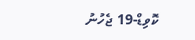ކޮވިޑް-19 ޖެހުނު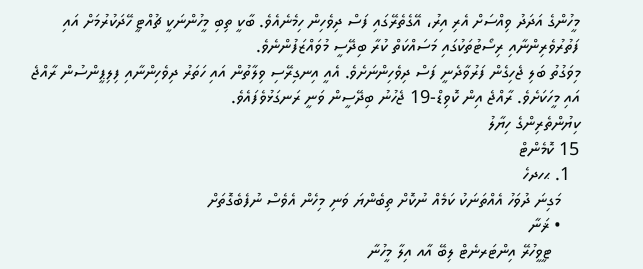މީހުންގެ އަދަދު ވިއްސަށް އެރި އިރު، އޭގެތެރޭގައި ފަސް ދިވެހިން ހިމެނެއެވެ. ބާކީ ތިބި މީހުންނަކީ ޗުއްޓީ ހޭދަކުރުމަށް އައި ފަތުރުވެރިންނާއި ރިސޯޓުތަކުގައި މަސައްކަތް ކުރާ ބިދޭސީ މުވައްޒަފުންނެވެ.
މިވަގުތު ބަލި ޖެހިގެން ފަރުވާދެނީ ފަސް ދިވެހިންނަށެވެ. އެއީ އިނގިރޭސި ވިލާތުން އައި ހަތަރު ދިވެހިންނާއި ފިލިޕީންސުން ރާއްޖެ އައި މީހަކަށެވެ. ރާއްޖެ އިން ކޮވިޑް-19 ޖެހުނު ބިދޭސީން ވަނީ ރަނގަޅުވެފައެވެ.
ކިޔުންތެރިންގެ ހިޔާލު
15 ކޮމެންޓް
  1. ޙހދހެ
    މަގިނަ ދުވަހު އެއްތަނަކު ކަމެއް ނުކޮށް ތިބެންޔަ ވަނި މިހެން އެވެސް ނުފެބެގޮތަށް
    • ޜަނާ
      ޓީވީހުރޭ އިންޓަރނެޓް ލިބޭ އާއ އިލާ މީހުނާ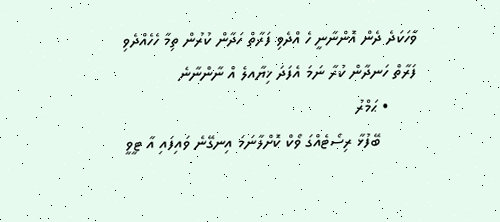ވާހަކަދެ ދެން އޮންނާނީ ހެ އްދެވި ފަރާތް ހަދާން ކުރުން ތިމާ ހެހެއްދެވި ފަރާތް ހަނދާން ކުރާ ނަމަ އެފަދަ ޚިޔާއލެ އް ނާންނާނެ
      • ޙަމްރު
        ބޭފުޅާ ރިސޯޓެއްގަ ވޯކް ކޮށްލާނަމަ އިނގޭނެ ވައިފައި އާ ޓީވީ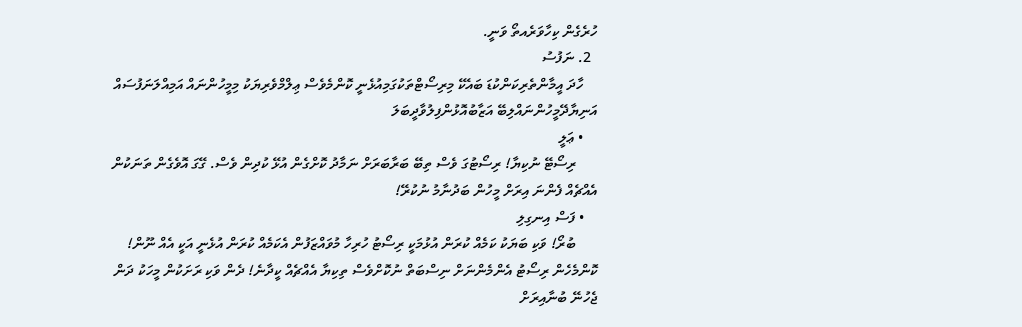ހުރެގެން ކިހާވަރެއތޯ ވަނީ.
  2. ނަފުސު
    ހާދަ އީމާންތެރިކަންކުޑަ ބައެކޭ މިރިސޯޓްތަކުގަމިއުޅެނީ ކޮންމެވެސް ޢިލްމްވެރިޔަކު މިމީހުންނައް އަމިއްލަނަފުސައް އަނިޔާދޭމީހުންނައްލިބޭ އަޒާބުއޮޅުންފިލުވާދީބަލަ
    • ޢަލީ
      ރިސޯޓޭ ނުކިޔާ! ރިސޯޓުގަ ވެސް ތިބޭ ބަރާބަރަށް ނަމާދު ކޮށްގެން އުޅޭ ކުދިން ވެސް. ގޭގަ އޮވެގެން ތަނަކުން އެއްޗެއް ފެންނަ އިރަށް މީހުން ބަދުނާމު ނުކުރޭ!
    • ފަސް އިނގިލި
      ބުރޯ! ވަކި ބަޔަކު ކަމެއް ކުރަން އުޅުމަކީ ރިސޯޓު ހުރިހާ މުވައްޒަފުން އެކަމެއް ކުރަން އުޅެނީ އަކީ އެއް ނޫން! ކޮންމެހެން ރިސޯޓު އެންމެންނަށް ނިސްބަތް ނުކޮށްވެސް ތިކިޔާ އެއްޗެއް ކީދާނެ! ދެން ވަކި ރަށަކުން މީހަކު ދަން ޖެހުނޭ ބުނާއިރަށް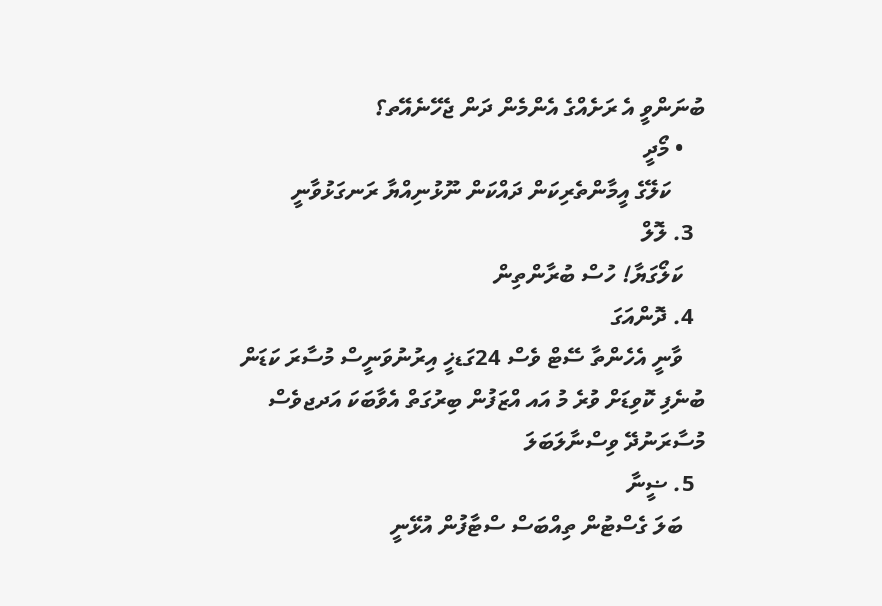ބުނަންވީ އެ ރަށެއްގެ އެންމެން ދަން ޖެހޭނެއޭތ؟
    • މޯދީ
      ކަލޭގެ އީމާންތެރިކަން ދައްކަން ނޫޅުނިއްޔާ ރަނގަޅުވާނީ
  3. ލޮލް
    ކަލޯގަޔާ! ހުސް ބުރާންތިން
  4. ދޮންއަގަ
    ވާނީ އެހެންތާ ސޭޓް ވެސް 24ގަޑޚީ އިރުނުވަނީސް މުސާރަ ކަޑަން ބުނެފި ކޮވިޑަށް ވުރެ މު އައ އްޒަފުން ބިރުގަތް އެވާބަކަ އަދޖވެސް މުސާރަނުދޭ ވިސްނާލަބަލަ
  5. ޟީނާ
    ބަލަ ގެސްޓުން ތިއްބަސް ސްޓާފުން އުޅޭނީ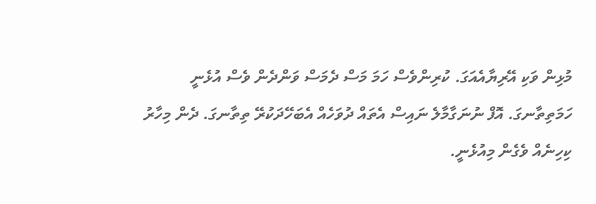މުޅިން ވަކި އޭރިޔާއެއަގަ. ކުރިންވެސް ހަމަ މަސް ދެމަސް ވަންދެން ވެސް އުޅެނީ ހަމަތިތާނގަ. އޮފް ނުނަގާމާލެ ނައިސް އެތައް ދުވަހެއް އެބަހޭދަކުރޭ ތިތާނގަ. ދެން މިހާރު ކިހިނެއް ވެގެން މިއުޅެނީ.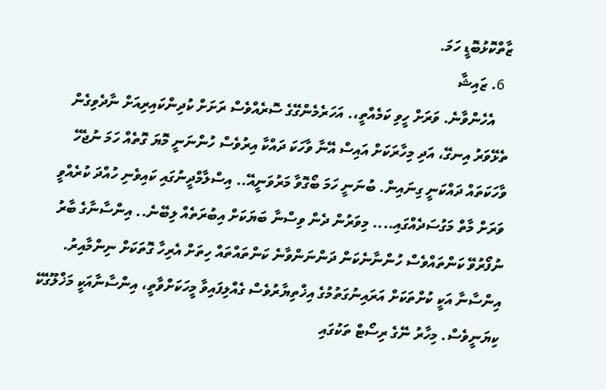ޒާތްކޮޅުބޮޑީ ހަމަ.
  6. ޒައިޝާ
    އެހެންވާނެ. ވަރަށް ހީވި ކަމެއްތީ،. އަހަރެމެންގޭގެ ސޮރެއްވެސް ރަށަށް ކުދިންކައިރިއަށް ނާދެވިގެން ތެޅޭވަރު އިނގޭ، އަދި މިހާރަކަށް އައިސް އޭނާ ވާހަކަ ދައްކާ އިރުވެސް ހުންނަނީ މޮޔަ ގޮތެއް ހަމަ ނުޖެހޭ ވާހަކަތައް ދައްކަނީ ގިނައިން. ބުނަނީ ހަމަ ބޯގޮވާ މަރުވަނީއޭ.. އިސްލާމްދީނުގައި ކައިވެނި ހުއްދަ ކުރެއްވީ ވަރަށް މާތް މަގުސަދެއްގައި.... މިވަރުން ދެން ވިސްނާ ބަޔަކަށް އިބުރަތެއް ލިބޭނެ.. އިންސާނާގެ ބާރު ނުފޯރުވޭ ކަންތައްވެސް ހުންނާނެކަން ދަންނަންވާނެ ކަންތައްތައް ހިތަށް އެރިހާ ގޮތަކަށް ނިންމާއިރު. އިންސާނާ އަކީ ކުށްތަކަށް އަރައިނުގަތުމުގެ އިޚްތިޔާރުވެސް ގެއްލިފައިވާ މީހަކަށްވާތީ، އިންސާނާއަކީ މަޚްލޫގެކޭ ކިޔަނީވެސް. މިހާރު ނޭގެ ރިސޯޓް ތަކުގައި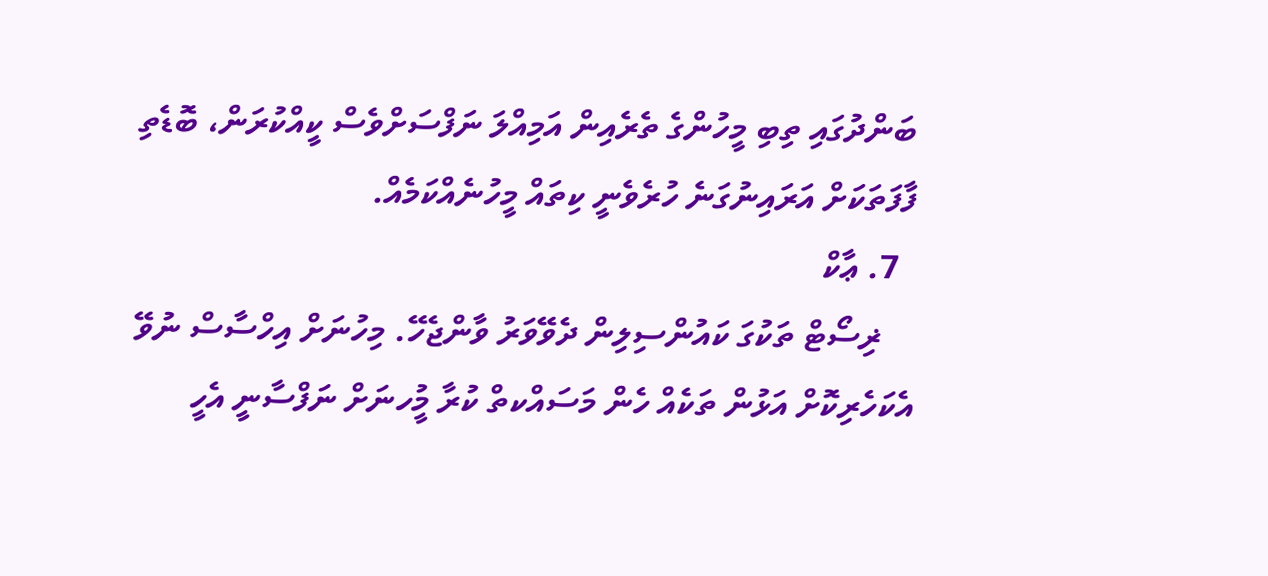ބަންދުގައި ތިބި މީހުންގެ ތެރެއިން އަމިއްލަ ނަފްސަށްވެސް ކީއްކުރަން، ބޮޑެތި ފާފަތަކަށް އަރައިނުގަނެ ހުރެވެނީ ކިތައް މީހުނެއްކަމެއް.
  7. ޢާކް
    ޜިސޯޓް ތަކުގަ ކައުންސިލިން ދެވޭވަރު ވާންޖެހޭ. މިހުނަށް އިހްސާސް ނުވޭ އެކަހެރިކޮށް އަޅުން ތަކެއް ހެން މަސައްކތް ކުރާ މީުހނަށް ނަފްސާނީ އެހީ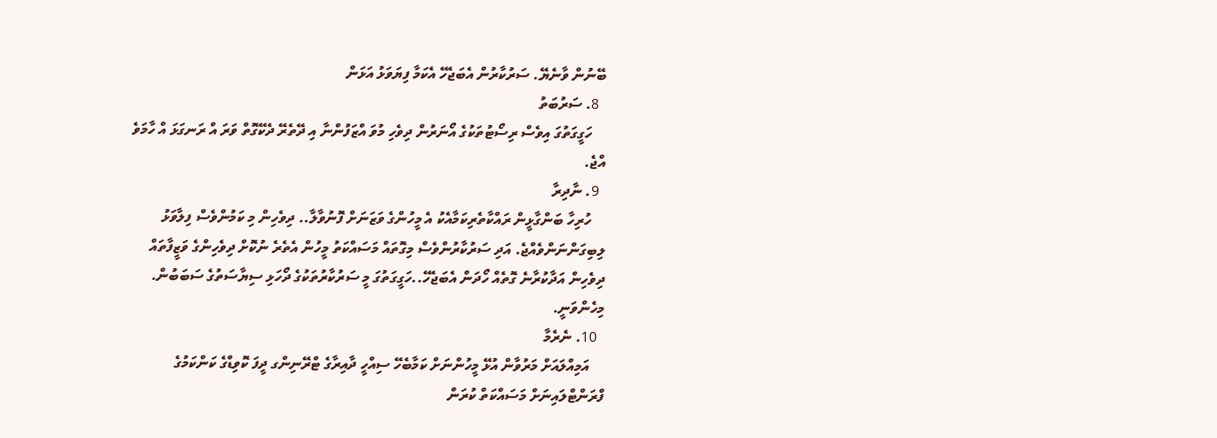ބޭނުން ވާނެޔޭ. ސަރުކާރުން އެބަޖެހޭ އެކަމާ ފިޔަވަޅު އަޅަން
  8. ސަރުބަތު
    ހަގީގަތުގަ އިވެސް ރިސޯޓުތަކުގެ އޯނަރުން ދިވެހި މުވަ އްޒަފުންނާ އި ދޭތެރޭ ދެކޭގޮތް ވަރަ އް ރަނގަޅަ އް ހާމަވެ އްޖެ.
  9. ނާދިރާ
    ހުރިހާ ބަންގާޅީން ރައްކާތެރިކަމާއެކު އެ މީހުންގެ ވަޒަނަށް ފޮނުވާލާ.. ދިވެހިން މި ކަމުންވެސް ފިލާވަޅު ލިބިގަންނަންވެއްޖެ. އަދި ސަރުކާރުންވެސް މިގޮތައް މަސައްކަތު މީހުން އެތެރެ ނުކޮށް ދިވެހިންގެ ވަޒީފާތައް ދިވެހިން އަދާކުރާނެ ގޮތެއް ހޯދަން އެބަޖެހޭ..ހަގީގަތުގަ މީ ސަރުކާރުތަކުގެ ދޯހަޅި ސިޔާސަތުގެ ސަބަބުން. މިހެންވަނީ.
  10. ނެރެމާ
    އަމިއްލައަށް މަރުވާން އުޅޭ މީހުންނަށް ކަމާބެހޭ ސިއްހީ ދާއިރާގެ ޓްރޭނިންގ ދީފަ ކޮވިޑްގެ ކަންކަމުގެ ފްރަންޓްލައިނަށް މަސައްކަތް ކުރަން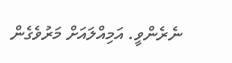ނެރެންވީ. އަމިއްލައަށް މަރުވެގެން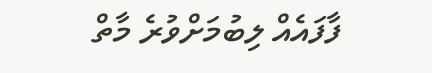ފާފައެއް ލިބުމަށްވުރެ މާތް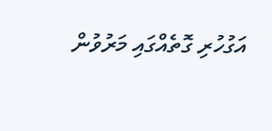އަގުހުރި ގޮތެއްގައި މަރުވުން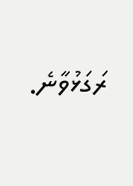ރަގަޅުވާނެ.